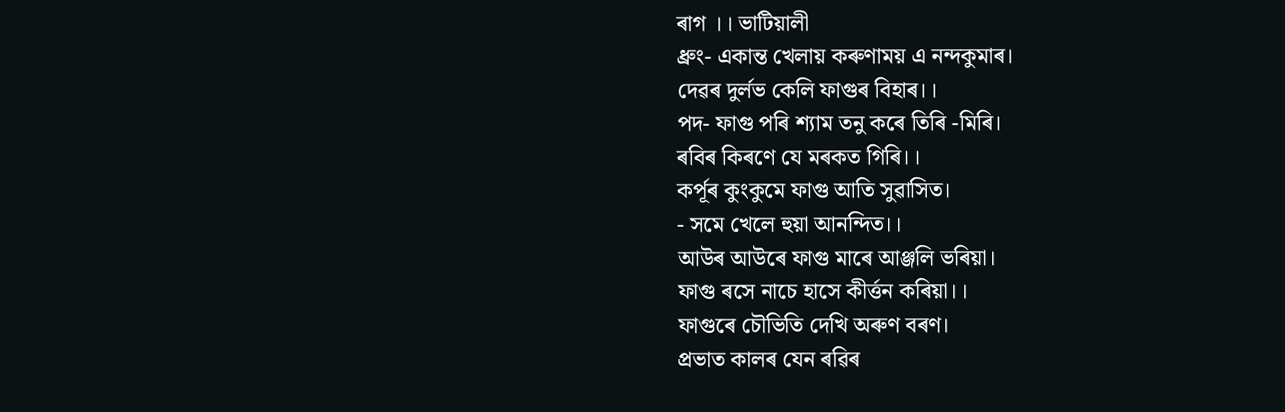ৰাগ ।। ভাটিয়ালী
ধ্ৰুং- একান্ত খেলায় কৰুণাময় এ নন্দকুমাৰ।
দেৱৰ দুর্লভ কেলি ফাগুৰ বিহাৰ।।
পদ- ফাগু পৰি শ্যাম তনু কৰে তিৰি -মিৰি।
ৰবিৰ কিৰণে যে মৰকত গিৰি।।
কৰ্পূৰ কুংকুমে ফাগু আতি সুৱাসিত।
- সমে খেলে হুয়া আনন্দিত।।
আউৰ আউৰে ফাগু মাৰে আঞ্জলি ভৰিয়া।
ফাগু ৰসে নাচে হাসে কীৰ্ত্তন কৰিয়া।।
ফাগুৰে চৌভিতি দেখি অৰুণ বৰণ।
প্রভাত কালৰ যেন ৰৱিৰ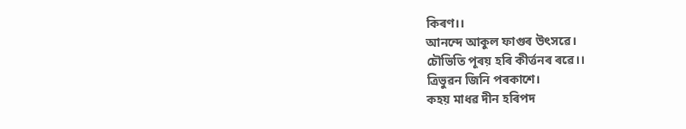কিৰণ।।
আনন্দে আকুল ফাগুৰ উৎসৱে।
চৌভিতি পূৰয় হৰি কীৰ্ত্তনৰ ৰৱে।।
ত্রিভুৱন জিনি পৰকাশে।
কহয় মাধৱ দীন হৰিপদ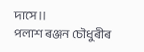দাসে।।
পলাশ ৰঞ্জন চৌধুৰীৰ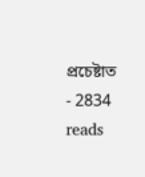প্ৰচেষ্টাত
- 2834 reads